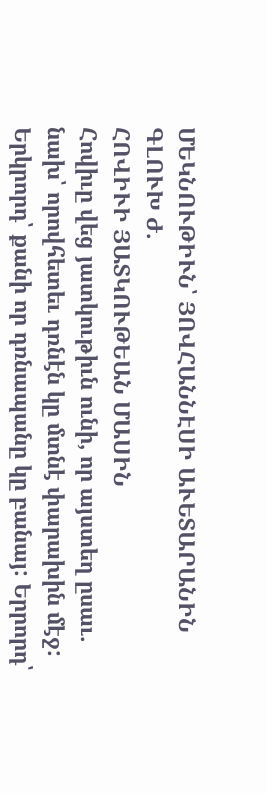ՄԵԿՆՈՒԹԻՒՆ՝ ՅՈՎՀԱՆՆԷՍԻ ԱՒԵՏԱՐԱՆԻՆ
ԳԼՈՒԽ Ժ.
ՀՈՎԻՒԻ ՅԱՏԿՈՒԹԵԱՆ ՄԱՍԻՆ
Հովիւը վեց յատկութիւն ունի, որ այստեղ ըսաւ. նախ՝ որովհետեւ դռնէն կը մտնէ փարախին մէջ: Երկրորդ՝ քանի որ դռնապանը կը բանայ: Երրորդ՝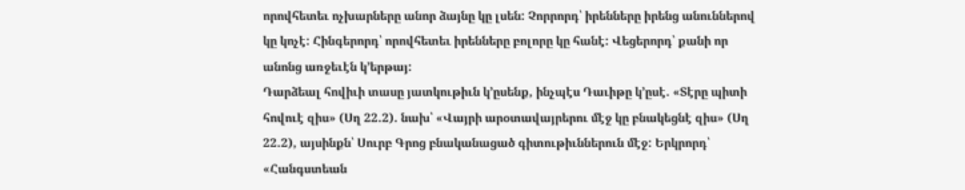որովհետեւ ոչխարները անոր ձայնը կը լսեն: Չորրորդ՝ իրենները իրենց անուններով կը կոչէ: Հինգերորդ՝ որովհետեւ իրենները բոլորը կը հանէ: Վեցերորդ՝ քանի որ անոնց առջեւէն կ՚երթայ:
Դարձեալ հովիւի տասը յատկութիւն կ՚ըսենք, ինչպէս Դաւիթը կ՚ըսէ. «Տէրը պիտի հովուէ զիս» (Սղ 22.2). նախ՝ «Վայրի արօտավայրերու մէջ կը բնակեցնէ զիս» (Սղ 22.2), այսինքն՝ Սուրբ Գրոց բնականացած գիտութիւններուն մէջ: Երկրորդ՝ «Հանգստեան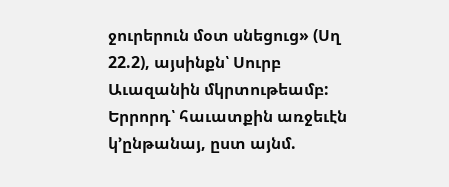ջուրերուն մօտ սնեցուց» (Սղ 22.2), այսինքն՝ Սուրբ Աւազանին մկրտութեամբ: Երրորդ՝ հաւատքին առջեւէն կ՚ընթանայ, ըստ այնմ.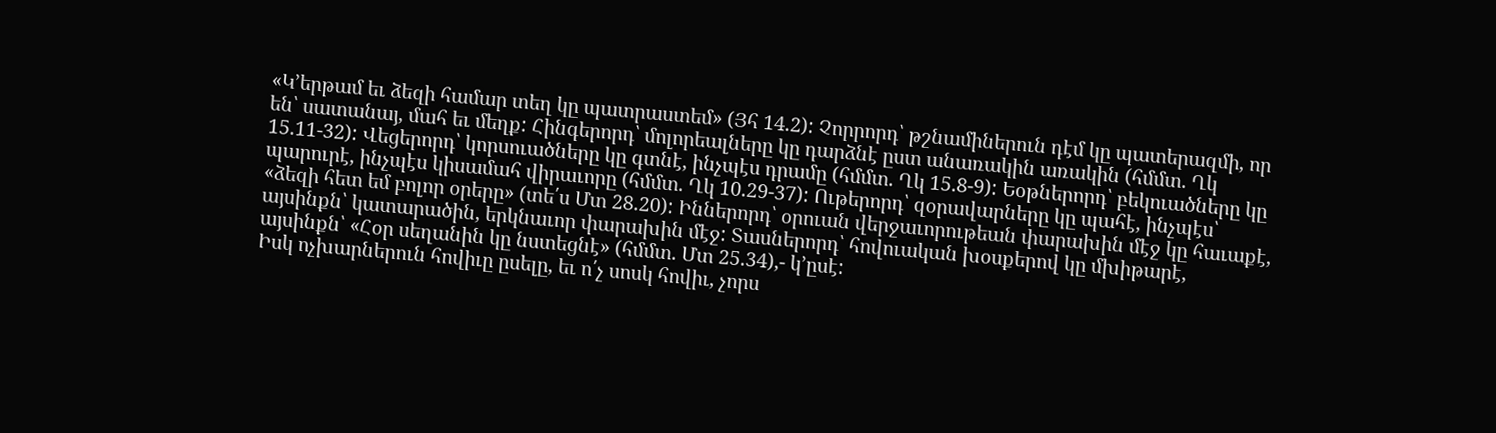«Կ՚երթամ եւ ձեզի համար տեղ կը պատրաստեմ» (Յհ 14.2): Չորրորդ՝ թշնամիներուն դէմ կը պատերազմի, որ են՝ սատանայ, մահ եւ մեղք: Հինգերորդ՝ մոլորեալները կը դարձնէ ըստ անառակին առակին (հմմտ. Ղկ 15.11-32): Վեցերորդ՝ կորսուածները կը գտնէ, ինչպէս դրամը (հմմտ. Ղկ 15.8-9): Եօթներորդ՝ բեկուածները կը պարուրէ, ինչպէս կիսամահ վիրաւորը (հմմտ. Ղկ 10.29-37): Ութերորդ՝ զօրավարները կը պահէ, ինչպէս՝ «ձեզի հետ եմ բոլոր օրերը» (տե՛ս Մտ 28.20): Իններորդ՝ օրուան վերջաւորութեան փարախին մէջ կը հաւաքէ, այսինքն՝ կատարածին, երկնաւոր փարախին մէջ: Տասներորդ՝ հովուական խօսքերով կը մխիթարէ, այսինքն՝ «Հօր սեղանին կը նստեցնէ» (հմմտ. Մտ 25.34),- կ՚ըսէ:
Իսկ ոչխարներուն հովիւը ըսելը, եւ ո՛չ սոսկ հովիւ, չորս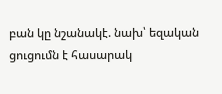բան կը նշանակէ. նախ՝ եզական ցուցումն է հասարակ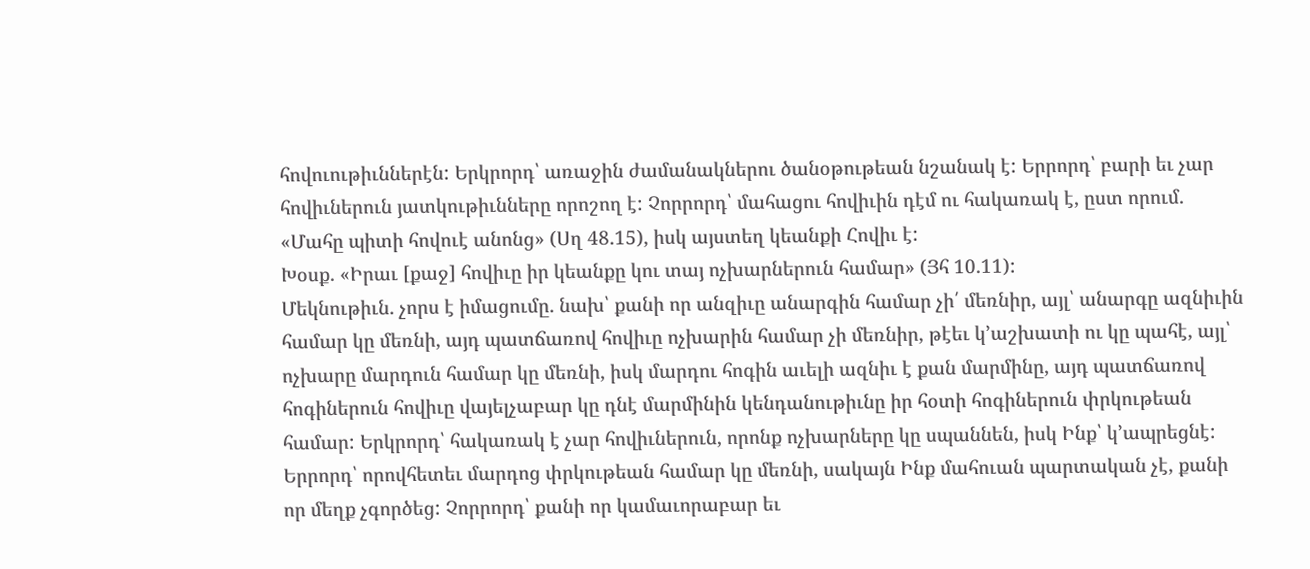հովուութիւններէն: Երկրորդ՝ առաջին ժամանակներու ծանօթութեան նշանակ է: Երրորդ՝ բարի եւ չար հովիւներուն յատկութիւնները որոշող է: Չորրորդ՝ մահացու հովիւին դէմ ու հակառակ է, ըստ որում. «Մահը պիտի հովուէ անոնց» (Սղ 48.15), իսկ այստեղ կեանքի Հովիւ է:
Խօսք. «Իրաւ [քաջ] հովիւը իր կեանքը կու տայ ոչխարներուն համար» (Յհ 10.11):
Մեկնութիւն. չորս է իմացումը. նախ՝ քանի որ անզիւը անարգին համար չի՛ մեռնիր, այլ՝ անարգը ազնիւին համար կը մեռնի, այդ պատճառով հովիւը ոչխարին համար չի մեռնիր, թէեւ կ՚աշխատի ու կը պահէ, այլ՝ ոչխարը մարդուն համար կը մեռնի, իսկ մարդու հոգին աւելի ազնիւ է քան մարմինը, այդ պատճառով հոգիներուն հովիւը վայելչաբար կը դնէ մարմինին կենդանութիւնը իր հօտի հոգիներուն փրկութեան համար: Երկրորդ՝ հակառակ է չար հովիւներուն, որոնք ոչխարները կը սպաննեն, իսկ Ինք՝ կ՚ապրեցնէ: Երրորդ՝ որովհետեւ մարդոց փրկութեան համար կը մեռնի, սակայն Ինք մահուան պարտական չէ, քանի որ մեղք չգործեց: Չորրորդ՝ քանի որ կամաւորաբար եւ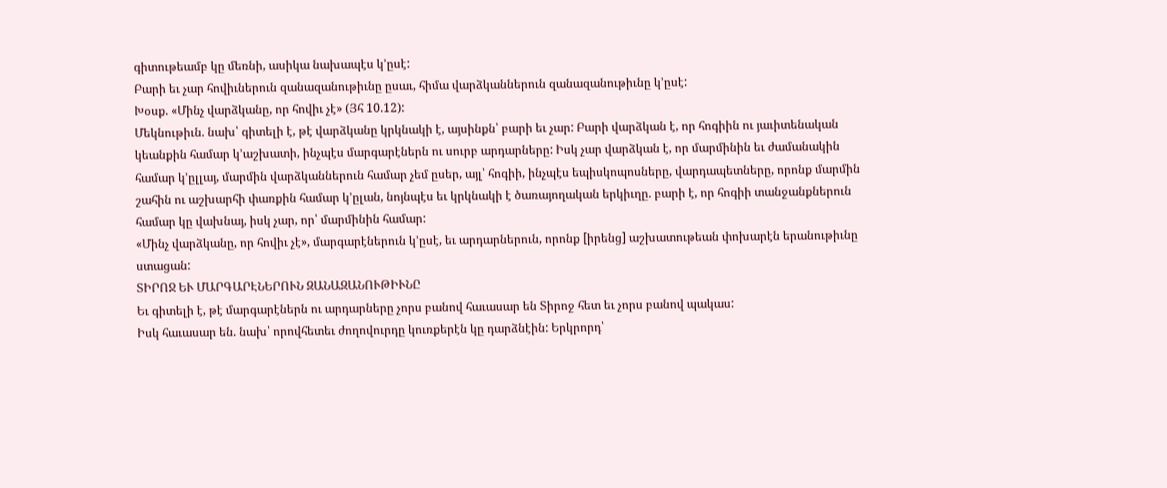գիտութեամբ կը մեռնի, ասիկա նախապէս կ՚ըսէ:
Բարի եւ չար հովիւներուն զանազանութիւնը ըսաւ, հիմա վարձկաններուն զանազանութիւնը կ՚ըսէ:
Խօսք. «Մինչ վարձկանը, որ հովիւ չէ» (Յհ 10.12):
Մեկնութիւն. նախ՝ գիտելի է, թէ վարձկանը կրկնակի է, այսինքն՝ բարի եւ չար: Բարի վարձկան է, որ հոգիին ու յաւիտենական կեանքին համար կ՚աշխատի, ինչպէս մարգարէներն ու սուրբ արդարները: Իսկ չար վարձկան է, որ մարմինին եւ ժամանակին համար կ՚ըլլայ, մարմին վարձկաններուն համար չեմ ըսեր, այլ՝ հոգիի, ինչպէս եպիսկոպոսները, վարդապետները, որոնք մարմին շահին ու աշխարհի փառքին համար կ՚ըլան, նոյնպէս եւ կրկնակի է ծառայողական երկիւղը. բարի է, որ հոգիի տանջանքներուն համար կը վախնայ, իսկ չար, որ՝ մարմինին համար:
«Մինչ վարձկանը, որ հովիւ չէ», մարգարէներուն կ՚ըսէ, եւ արդարներուն, որոնք [իրենց] աշխատութեան փոխարէն երանութիւնը ստացան:
ՏԻՐՈՋ ԵՒ ՄԱՐԳԱՐԷՆԵՐՈՒՆ ԶԱՆԱԶԱՆՈՒԹԻՒՆԸ
Եւ գիտելի է, թէ մարգարէներն ու արդարները չորս բանով հաւասար են Տիրոջ հետ եւ չորս բանով պակաս:
Իսկ հաւասար են. նախ՝ որովհետեւ ժողովուրդը կուռքերէն կը դարձնէին: Երկրորդ՝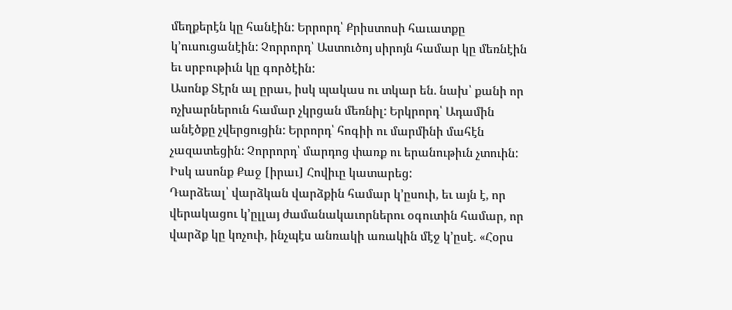մեղքերէն կը հանէին: Երրորդ՝ Քրիստոսի հաւատքը կ՚ուսուցանէին: Չորրորդ՝ Աստուծոյ սիրոյն համար կը մեռնէին եւ սրբութիւն կը գործէին:
Ասոնք Տէրն ալ ըրաւ, իսկ պակաս ու տկար են. նախ՝ քանի որ ոչխարներուն համար չկրցան մեռնիլ: Երկրորդ՝ Ադամին անէծքը չվերցուցին: Երրորդ՝ հոգիի ու մարմինի մահէն չազատեցին: Չորրորդ՝ մարդոց փառք ու երանութիւն չտուին: Իսկ ասոնք Քաջ [իրաւ] Հովիւը կատարեց:
Դարձեալ՝ վարձկան վարձքին համար կ՚ըսուի, եւ այն է, որ վերակացու կ՚ըլլայ ժամանակաւորներու օգուտին համար, որ վարձք կը կոչուի, ինչպէս անռակի առակին մէջ կ՚ըսէ. «Հօրս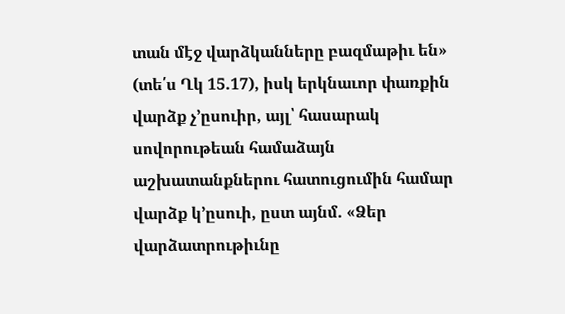տան մէջ վարձկանները բազմաթիւ են» (տե՛ս Ղկ 15.17), իսկ երկնաւոր փառքին վարձք չ՚ըսուիր, այլ՝ հասարակ սովորութեան համաձայն աշխատանքներու հատուցումին համար վարձք կ՚ըսուի, ըստ այնմ. «Ձեր վարձատրութիւնը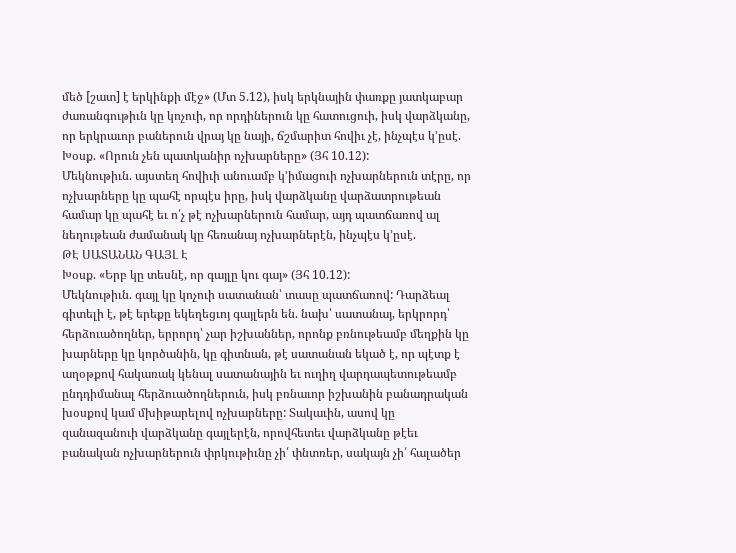մեծ [շատ] է երկինքի մէջ» (Մտ 5.12), իսկ երկնային փառքը յատկաբար ժառանգութիւն կը կոչուի, որ որդիներուն կը հատուցուի, իսկ վարձկանը, որ երկրաւոր բաներուն վրայ կը նայի, ճշմարիտ հովիւ չէ, ինչպէս կ՚ըսէ.
Խօսք. «Որուն չեն պատկանիր ոչխարները» (Յհ 10.12):
Մեկնութիւն. այստեղ հովիւի անուամբ կ՚իմացուի ոչխարներուն տէրը, որ ոչխարները կը պահէ որպէս իրը, իսկ վարձկանը վարձատրութեան համար կը պահէ եւ ո՛չ թէ ոչխարներուն համար, այդ պատճառով ալ նեղութեան ժամանակ կը հեռանայ ոչխարներէն, ինչպէս կ՚ըսէ.
ԹԷ ՍԱՏԱՆԱՆ ԳԱՅԼ Է
Խօսք. «Երբ կը տեսնէ, որ գայլը կու գայ» (Յհ 10.12):
Մեկնութիւն. գայլ կը կոչուի սատանան՝ տասը պատճառով: Դարձեալ գիտելի է, թէ երեքը եկեղեցւոյ գայլերն են. նախ՝ սատանայ, երկրորդ՝ հերձուածողներ, երրորդ՝ չար իշխաններ, որոնք բռնութեամբ մեղքին կը խարները կը կործանին, կը գիտնան, թէ սատանան եկած է, որ պէտք է աղօթքով հակառակ կենալ սատանային եւ ուղիղ վարդապետութեամբ ընդդիմանալ հերձուածողներուն, իսկ բռնաւոր իշխանին բանադրական խօսքով կամ մխիթարելով ոչխարները: Տակաւին, ասով կը զանազանուի վարձկանը գայլերէն, որովհետեւ վարձկանը թէեւ բանական ոչխարներուն փրկութիւնը չի՛ փնտռեր, սակայն չի՛ հալածեր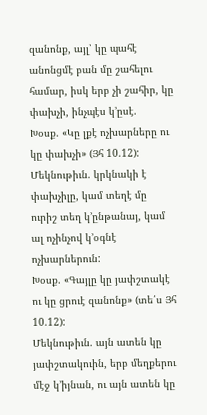զանոնք, այլ՝ կը պահէ անոնցմէ բան մը շահելու համար, իսկ երբ չի շահիր, կը փախչի, ինչպէս կ՚ըսէ.
Խօսք. «Կը լքէ ոչխարները ու կը փախչի» (Յհ 10.12):
Մեկնութիւն. կրկնակի է փախչիլը, կամ տեղէ մը ուրիշ տեղ կ՚ընթանայ, կամ ալ ոչինչով կ՚օգնէ ոչխարներուն:
Խօսք. «Գայլը կը յափշտակէ ու կը ցրուէ զանոնք» (տե՛ս Յհ 10.12):
Մեկնութիւն. այն ատեն կը յափշտակուին, երբ մեղքերու մէջ կ՚իյնան, ու այն ատեն կը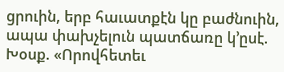ցրուին, երբ հաւատքէն կը բաժնուին, ապա փախչելուն պատճառը կ՚ըսէ.
Խօսք. «Որովհետեւ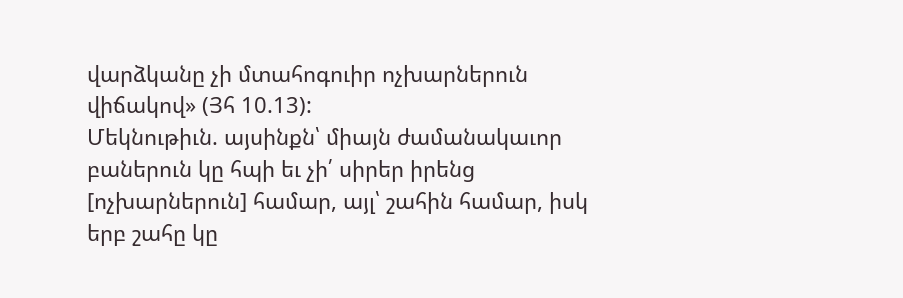վարձկանը չի մտահոգուիր ոչխարներուն վիճակով» (Յհ 10.13):
Մեկնութիւն. այսինքն՝ միայն ժամանակաւոր բաներուն կը հպի եւ չի՛ սիրեր իրենց [ոչխարներուն] համար, այլ՝ շահին համար, իսկ երբ շահը կը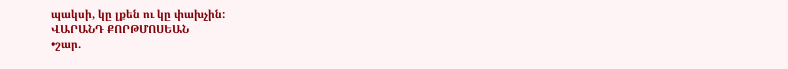պակսի, կը լքեն ու կը փախչին:
ՎԱՐԱՆԴ ՔՈՐԹՄՈՍԵԱՆ
•շար.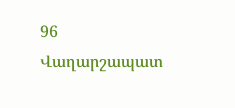96
Վաղարշապատ